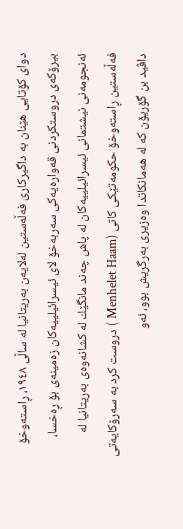دوای كۆتایی ھێنان بە داگیركاری فەڵەستین لەلایەن بەریتانیا لە ساڵی ١٩٤٨، ڕاستەوخۆ بیرۆكەی دروستكردنی قەوارەیەكی سەربەخۆ لای ئیسرائیلیيەكان زەمینەی بۆ ڕەخسا، ئەنجومەنی نیشتمانی ئیسرائیلیيەكان لە پاش چەند مانگێك لە كشانەوەی بەریتانیا لە فەڵەستین ڕاستەوخۆ حكومەتێكی كاتی (Menhelet Haam ) دروست كرد بە سەرۆكایەتی داڤید بن گۆریۆن كە لە ھەمانكاتدا وەزیری بەرگریش بوو، ئەو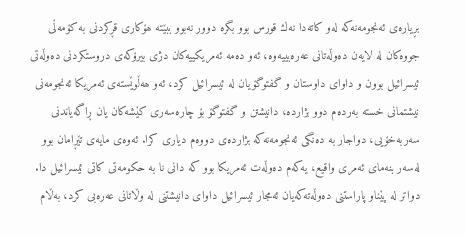بڕیارەی ئەنجومەنەكە لەو كاتەدا نەك قورس بوو بگرە دوور نەبوو ببێتە ھۆكاری قڕكردنی بە كۆمەڵی جووەكان لە لایەن دەوڵەتانی عەرەبیيەوە، ئەو دەمە ئەمریكیيەكان دژی بیرۆکەی دروستکردنی دەوڵەتی ئیسرائیل بوون و داوای داوستان و گفتوگۆیان لە ئیسرائیل كرد، ئەو ھەڵوێستەی ئەمریکا ئەنجومەنی نیشتمانی خستە بەردەم دوو بژاردە، دانیشتن و گفتوگۆ بۆ چارەسەری كێشەكان یان ڕاگەیاندنی سەربەخۆیی، دواجار بە دەنگی ئەنجومەنەكە بژاردەی دووەم دیاری كرا. ئەوەی مایەی تێڕامان بوو لەسەر بنەمای ئەمری واقیع، یەكەم دەوڵەت ئەمریكا بوو كە دانی نا بە حكومەتی كاتی ئیسرائیل دا.
دواتر لە پێناو پاراستنی دەوڵەتەکەیان ئەمجار ئیسرائیل داوای دانیشتنی لە وڵاتانی عەرەبی کرد، بەڵام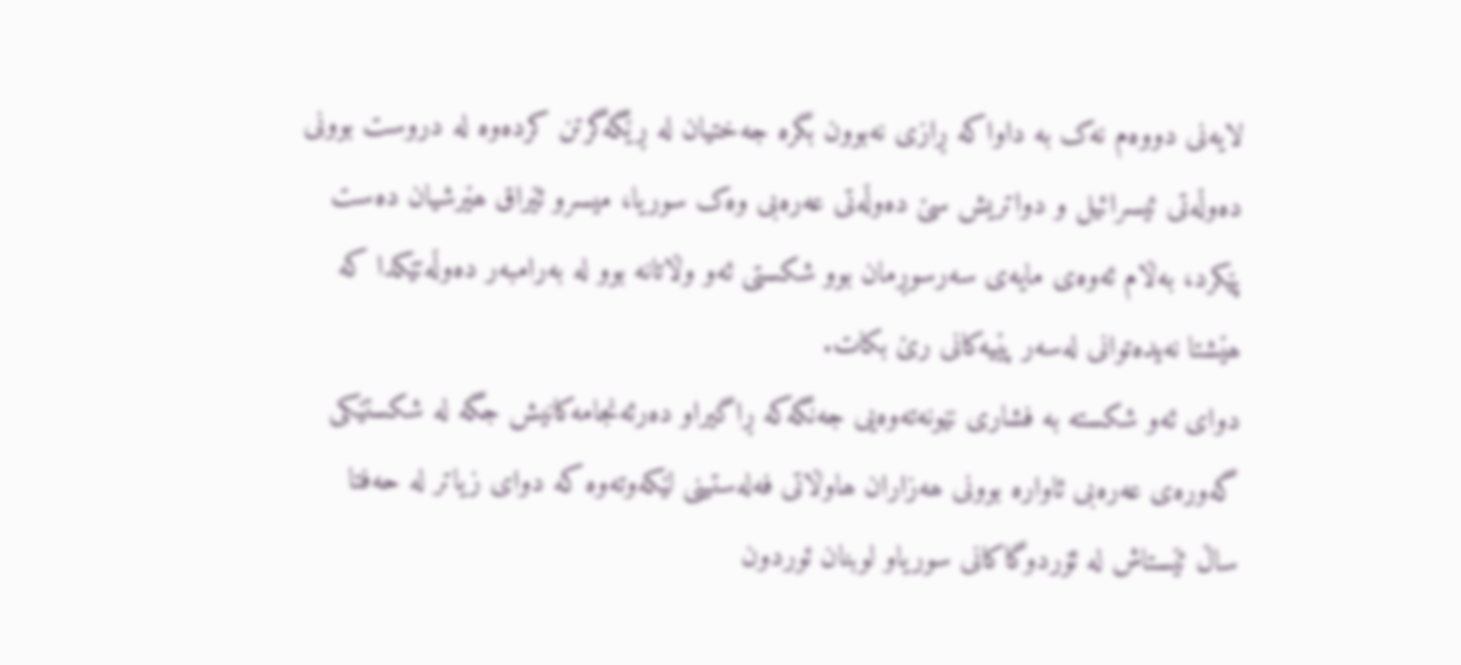لایەنی دووەم نەک بە داواکە ڕازی نەبوون بگرە جەختیان لە ڕێگەگرتن کردەوە لە دروست بوونی دەوڵەتی ئیسرائیل و دواتریش سێ دەوڵەتی عەرەبی وەک سوریا، میسرو ئێراق ھێرشیان دەست پێکرد، بەڵام ئەوەی مایەی سەرسوڕمان بوو شکستی ئەو وڵاتانە بوو لە بەرامبەر دەوڵەتێکدا کە ھێشتا نەیدەتوانی لەسەر پێیەکانی رێ بکات.
دوای ئەو شکستە بە فشاری نێونەتەوەیی جەنگەکە ڕاگیراو دەرئەنجامەکانیش جگە لە شکستێکی گەورەی عەرەبی ئاوارە بوونی ھەزاران ھاوڵاتی فەلەستینی لێکەوتەوە کە دوای زیاتر لە حەفتا ساڵ ئێستاش لە ئۆردوگاکانی سوریاو لوبنان ئوردون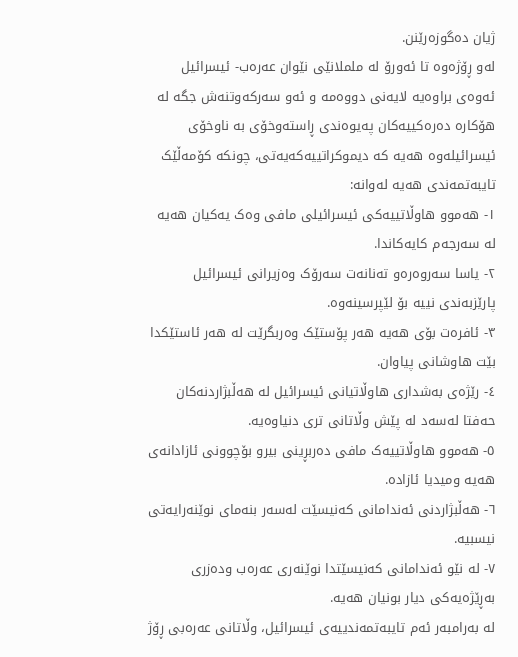ژیان دەگوزەرێنن.
لەو ڕۆژەوە تا ئەورۆ لە ململانێی نێوان عەرەب- ئیسرائیل ئەوەی براوەیە لایەنی دووەمە و ئەو سەرکەوتنەش جگە لە ھۆکارە دەرەکییەکان پەیوەندی ڕاستەوخۆی بە ناوخۆی ئیسرائیلەوە ھەیە کە دیموکراتییەکەیەتی، چونکە کۆمەڵێک تایبەتمەندی ھەیە لەوانە:
١- ھەموو ھاوڵاتییەکی ئیسرائیلی مافی وەک یەکیان ھەیە لە سەرجەم کایەکاندا.
٢- یاسا سەروەرەو تەنانەت سەرۆک وەزیرانی ئیسرائیل پارێزبەندی نییە بۆ لێپرسینەوە.
٣- ئافرەت بۆی ھەیە ھەر پۆستێک وەربگرێت لە ھەر ئاستێکدا بێت ھاوشانی پیاوان.
٤- رێژەی بەشداری ھاوڵاتیانی ئیسرائیل لە ھەڵبژاردنەکان حەفتا لەسەد لە پێش وڵاتانی تری دنیاوەیە.
٥- ھەموو ھاوڵاتییەک مافی دەربڕینی بیرو بۆچوونی ئازادانەی ھەیە ومیدیا ئازادە.
٦- ھەڵبژاردنی ئەندامانی کەنیسێت لەسەر بنەمای نوێنەرایەتی نیسبیە.
٧- لە نێو ئەندامانی کەنیسێتدا نوێنەری عەرەب ودەزری بەڕێژەیەکی دیار بونیان ھەیە.
لە بەرامبەر ئەم تایبەتمەندییەی ئیسرائیل، وڵاتانی عەرەبی ڕۆژ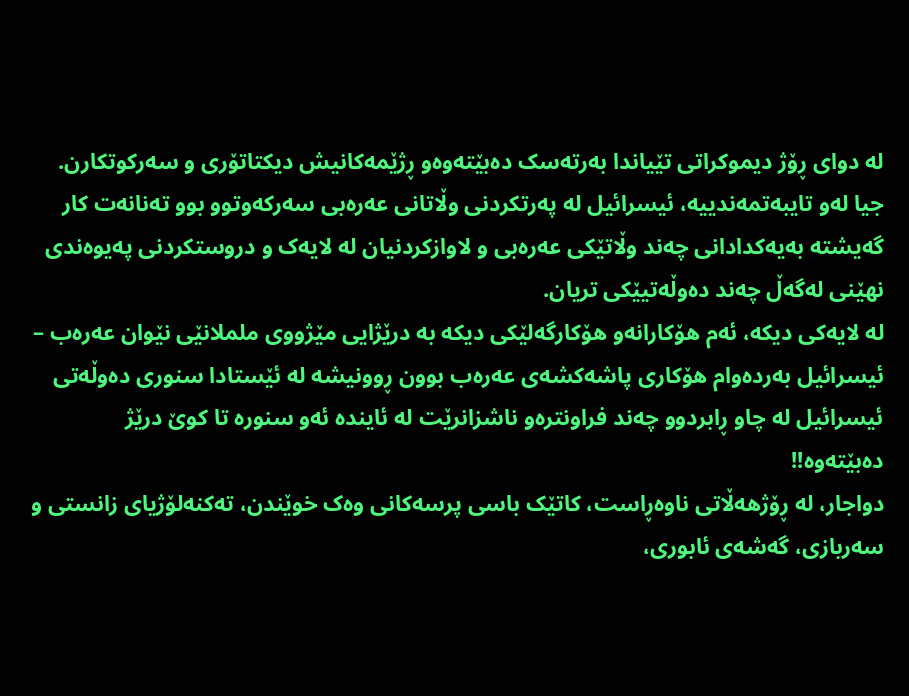لە دوای ڕۆژ دیموکراتی تێیاندا بەرتەسک دەبێتەوەو ڕژێمەکانیش دیکتاتۆری و سەرکوتکارن.
جیا لەو تایبەتمەندییە، ئیسرائیل لە پەرتکردنی وڵاتانی عەرەبی سەرکەوتوو بوو تەنانەت کار گەیشتە بەیەکدادانی چەند وڵاتێکی عەرەبی و لاوازکردنیان لە لایەک و دروستکردنی پەیوەندی نھێنی لەگەڵ چەند دەوڵەتیێکی تریان.
لە لایەکی دیکە، ئەم ھۆکارانەو ھۆکارگەلێکی دیکە بە درێژایی مێژووی ململانێی نێوان عەرەب – ئیسرائیل بەردەوام ھۆکاری پاشەکشەی عەرەب بوون ڕوونیشە لە ئێستادا سنوری دەوڵەتی ئیسرائیل لە چاو ڕابردوو چەند فراونترەو ناشزانرێت لە ئایندە ئەو سنورە تا کوێ درێژ دەبێتەوە!!
دواجار، لە ڕۆژھەڵاتی ناوەڕاست، کاتێک باسی پرسەکانی وەک خوێندن، تەکنەلۆژیای زانستی و سەربازی، گەشەی ئابوری،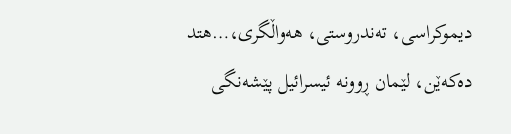دیموکراسی، تەندروستی، ھەواڵگری،…ھتد دەکەێن، لێمان ڕوونە ئیسرائیل پێشەنگی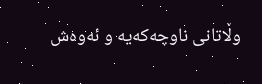وڵاتانی ناوچەکەیە و ئەوەش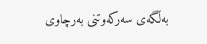بەڵگەی سەرکەوتنی بەرچاوی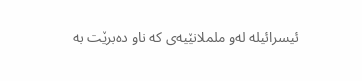ئیسرائیلە لەو ململانێیەی کە ناو دەبرێت بە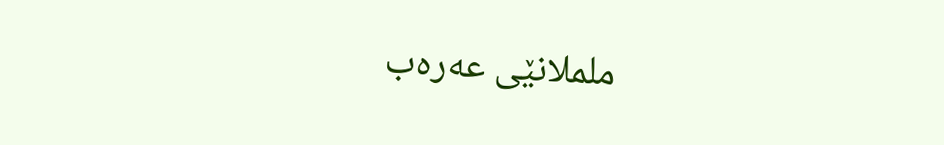ململانێی عەرەب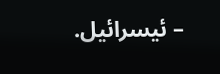– ئیسرائیل.